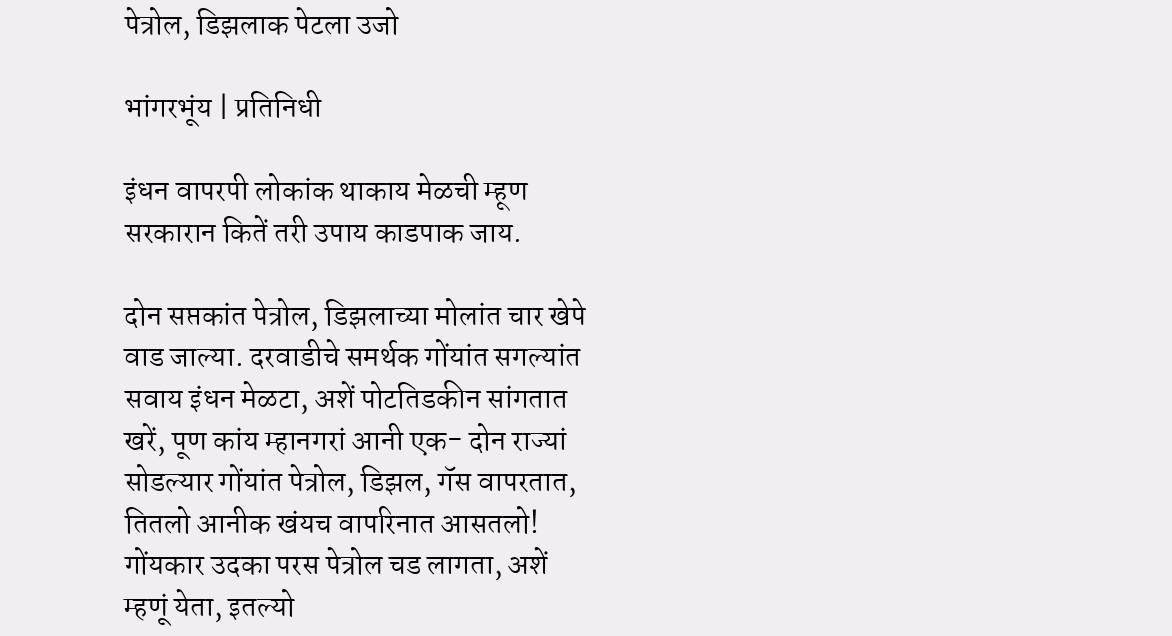पेत्रोल, डिझलाक पेटला उजो

भांगरभूंय | प्रतिनिधी

इंधन वापरपी लोकांक थाकाय मेळची म्हूण सरकारान कितें तरी उपाय काडपाक जाय.

दोन सप्तकांत पेत्रोल, डिझलाच्या मोलांत चार खेपे वाड जाल्या. दरवाडीचे समर्थक गोंयांत सगल्यांत सवाय इंधन मेळटा, अशें पोटतिडकीन सांगतात खरें, पूण कांय म्हानगरां आनी एक- दोन राज्यां सोडल्यार गोंयांत पेत्रोल, डिझल, गॅस वापरतात, तितलो आनीक खंयच वापरिनात आसतलो! गोंयकार उदका परस पेत्रोल चड लागता, अशें म्हणूं येता, इतल्यो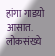हांगा गाडयो आसात. लोकसंख्ये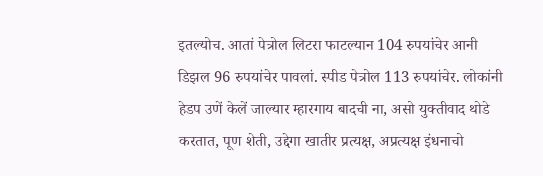इतल्योच. आतां पेत्रोल लिटरा फाटल्यान 104 रुपयांचेर आनी डिझल 96 रुपयांचेर पावलां. स्पीड पेत्रोल 113 रुपयांचेर. लोकांनी हेडप उणें केलें जाल्यार म्हारगाय बादची ना, असो युक्तीवाद थोडे करतात, पूण शेती, उद्देगा खातीर प्रत्यक्ष, अप्रत्यक्ष इंधनाचो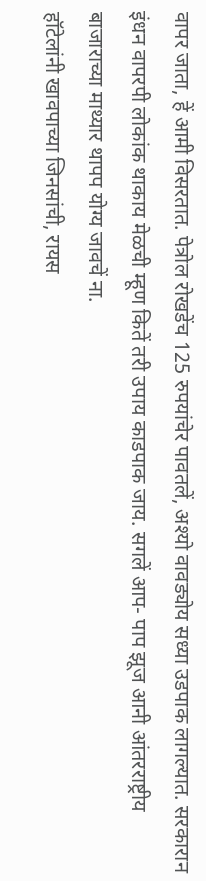वापर जाता, हें आमी विसरतात. पेत्रोल रोखडेंच 125 रुपयांचेर पावतलें, अश्यो वावड्योय सध्या उडपाक लागल्यात. सरकारान इंधन वापरपी लोकांक थाकाय मेळची म्हूण कितें तरी उपाय काडपाक जाय. सगलें आप- पाप झूज आनी आंतरराष्ट्रीय बाजाराच्या माथ्यार थापप योग्य जावचें ना.
हॉटेलांनी खावपाच्या जिनसांची, रायस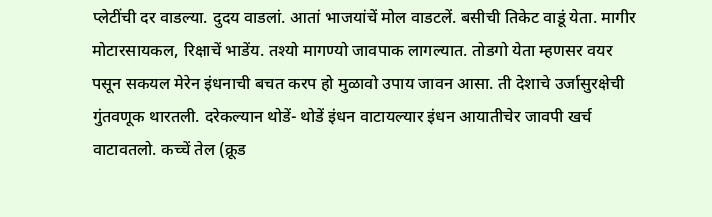प्लेटींची दर वाडल्या. दुदय वाडलां. आतां भाजयांचें मोल वाडटलें. बसीची तिकेट वाडूं येता. मागीर मोटारसायकल, रिक्षाचें भाडेंय. तश्यो मागण्यो जावपाक लागल्यात. तोडगो येता म्हणसर वयर पसून सकयल मेरेन इंधनाची बचत करप हो मुळावो उपाय जावन आसा. ती देशाचे उर्जासुरक्षेची गुंतवणूक थारतली. दरेकल्यान थोडें- थोडें इंधन वाटायल्यार इंधन आयातीचेर जावपी खर्च वाटावतलो. कच्चें तेल (क्रूड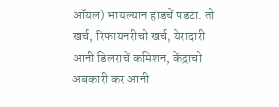ऑयल) भायल्यान हाडचें पडटा. तो खर्च, रिफायनरीचो खर्च, येरादारी आनी डिलराचें कमिशन, केंद्राचो अबकारी कर आनी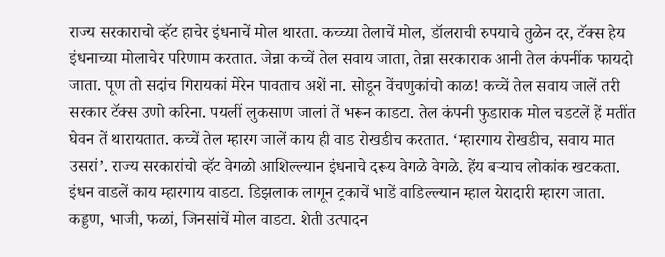राज्य सरकाराचो व्हॅट हाचेर इंधनाचें मोल थारता. कच्च्या तेलाचें मोल, डॉलराची रुपयाचे तुळेन दर, टॅक्स हेय इंधनाच्या मोलाचेर परिणाम करतात. जेन्ना कच्चें तेल सवाय जाता, तेन्ना सरकाराक आनी तेल कंपनींक फायदो जाता. पूण तो सदांच गिरायकां मेरेन पावताच अशें ना. सोडून वेंचणुकांचो काळ! कच्चें तेल सवाय जालें तरी सरकार टॅक्स उणो करिना. पयलीं लुकसाण जालां तें भरून काडटा. तेल कंपनी फुडाराक मोल चडटलें हें मतींत घेवन तें थारायतात. कच्चें तेल म्हारग जालें काय ही वाड रोखडीच करतात. ‘म्हारगाय रोखडीच, सवाय मात उसरां’. राज्य सरकारांचो व्हॅट वेगळो आशिल्ल्यान इंधनाचे दरूय वेगळे वेगळे. हेंय बऱ्याच लोकांक खटकता.
इंधन वाडलें काय म्हारगाय वाडटा. डिझलाक लागून ट्रकाचें भाडें वाडिल्ल्यान म्हाल येरादारी म्हारग जाता. कड्डण, भाजी, फळां, जिनसांचें मोल वाडटा. शेती उत्पादन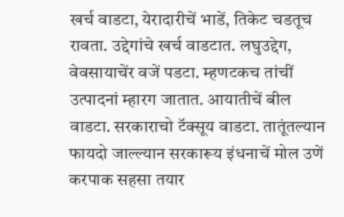खर्च वाडटा, येरादारीचें भाडें, तिकेट चडतूच रावता. उद्देगांचे खर्च वाडटात. लघुउद्देग, वेवसायाचेंर वजें पडटा. म्हणटकच तांचीं उत्पादनां म्हारग जातात. आयातीचें बील वाडटा. सरकाराचो टॅक्सूय वाडटा. तातूंतल्यान फायदो जाल्ल्यान सरकारूय इंधनाचें मोल उणें करपाक सहसा तयार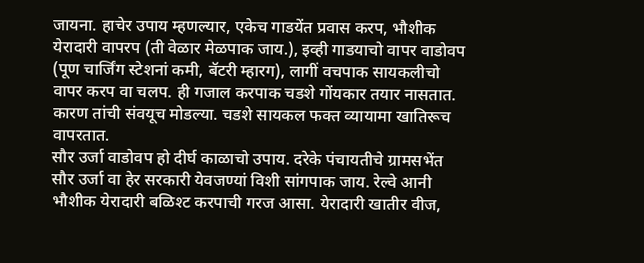जायना. हाचेर उपाय म्हणल्यार, एकेच गाडयेंत प्रवास करप, भौशीक येरादारी वापरप (ती वेळार मेळपाक जाय.), इव्ही गाडयाचो वापर वाडोवप (पूण चार्जिंग स्टेशनां कमी, बॅटरी म्हारग), लागीं वचपाक सायकलीचो वापर करप वा चलप. ही गजाल करपाक चडशे गोंयकार तयार नासतात. कारण तांची संवयूच मोडल्या. चडशे सायकल फक्त व्यायामा खातिरूच वापरतात.
सौर उर्जा वाडोवप हो दीर्घ काळाचो उपाय. दरेके पंचायतीचे ग्रामसभेंत सौर उर्जा वा हेर सरकारी येवजण्यां विशी सांगपाक जाय. रेल्वे आनी भौशीक येरादारी बळिश्ट करपाची गरज आसा. येरादारी खातीर वीज,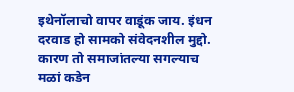इथेनॉलाचो वापर वाडूंक जाय. इंधन दरवाड हो सामको संवेदनशील मुद्दो. कारण तो समाजांतल्या सगल्याच मळां कडेन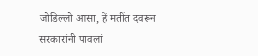जोडिल्लो आसा, हें मतींत दवरून सरकारांनी पावलां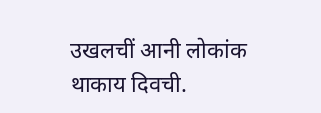उखलचीं आनी लोकांक थाकाय दिवची.